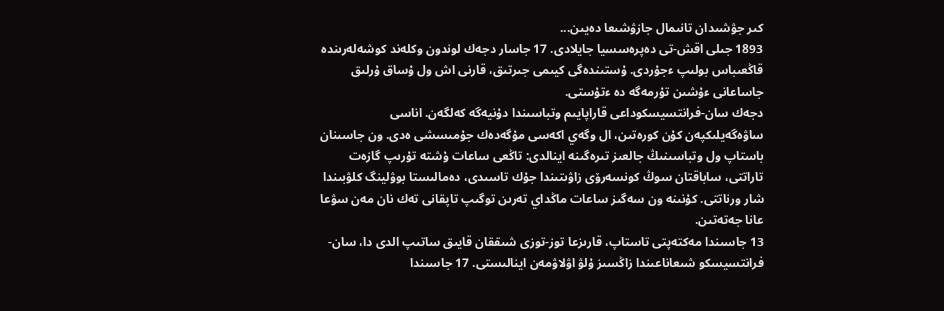كىر جۋشىدان تانىمال جازۋشىعا دەيىن...
1893 جىلى اقش-تى دەپرەسسيا جايلادى. 17 جاسار دجەك لوندون وكلەند كوشەلەرىندە قاڭعىباس بولىپ ءجۇردى. ۇستىندەگى كيىمى جىرتىق، قارنى اش ول ۇساق ۇرلىق جاساعانى ءۇشىن تۇرمەگە دە ءتۇستى.
دجەك سان-فرانتسيسكوداعى قاراپايىم وتباسىندا دۇنيەگە كەلگەن. اناسى ساۋەگەيلىكپەن كۇن كورەتىن، ال وگەي اكەسى مۇگەدەك جۇمىسشى ەدى. ون جاسىنان باستاپ ول وتباسىنىڭ جالعىز تىرەگىنە اينالدى: تاڭعى ساعات ۇشتە تۇرىپ گازەت تاراتتى، ساباقتان سوڭ كونسەرۆى زاۋىتىندا جۇك تاسىدى، دەمالىستا بوۋلينگ كلۋبىندا شار ورناتتى. كۇنىنە ون سەگىز ساعات ماڭداي تەرىن توگىپ تاپقانى تەك نان مەن سۋعا عانا جەتەتىن.
13 جاسىندا مەكتەپتى تاستاپ، قارىزعا توز-توزى شىققان قايىق ساتىپ الدى دا، سان-فرانتسيسكو شىعاناعىندا زاڭسىز ۇلۋ اۋلاۋمەن اينالىستى. 17 جاسىندا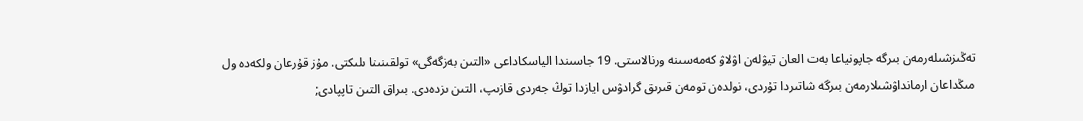تەڭىزشىلەرمەن بىرگە جاپونياعا بەت العان تيۋلەن اۋلاۋ كەمەسىنە ورنالاستى. 19 جاسىندا الياسكاداعى «التىن بەزگەگى» تولقىنىنا ىلىكتى. مۇز قۇرعان ولكەدە ول مىڭداعان ارمانداۋشىلارمەن بىرگە شاتىردا تۇردى، نولدەن تومەن قىرىق گرادۋس ايازدا توڭ جەردى قازىپ، التىن ىزدەدى. بىراق التىن تاپپادى;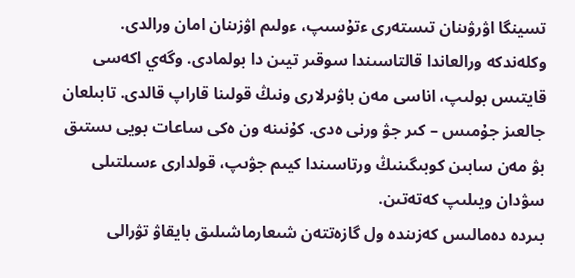تسينگا اۋرۋىنان تىستەرى ءتۇسىپ، ءولىم اۋزىنان امان ورالدى.
وكلەندكە ورالعاندا قالتاسىندا سوقىر تيىن دا بولمادى. وگەي اكەسى قايتىس بولىپ، اناسى مەن باۋىرلارى ونىڭ قولىنا قاراپ قالدى. تابىلعان جالعىز جۇمىس – كىر جۋ ورنى ەدى. كۇنىنە ون ەكى ساعات بويى ىستىق بۋ مەن سابىن كوبىگىنىڭ ورتاسىندا كيىم جۋىپ، قولدارى ءسىلتىلى سۋدان ويىلىپ كەتەتىن.
بىردە دەمالىس كەزىندە ول گازەتتەن شىعارماشىلىق بايقاۋ تۋرالى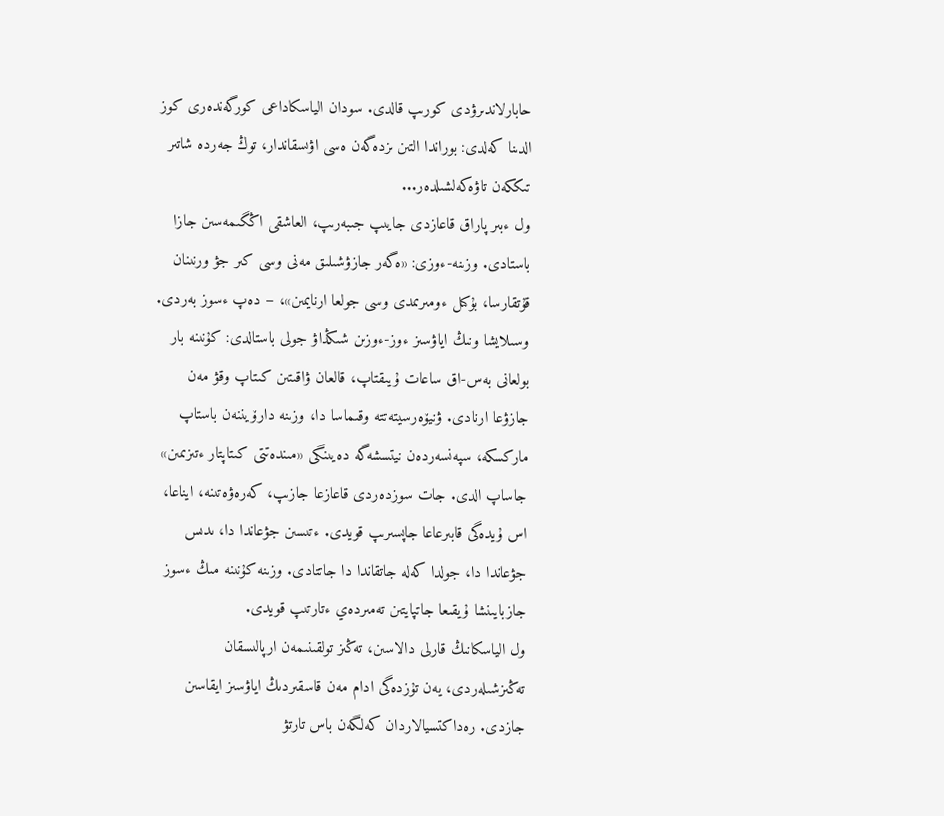حابارلاندىرۋدى كورىپ قالدى. سودان الياسكاداعى كورگەندەرى كوز الدىنا كەلدى: بوراندا التىن ىزدەگەن ەسى اۋىسقاندار، توڭ جەردە شاتىر تىككەن تاۋەكەلشىلدەر...
ول ءبىر پاراق قاعازدى جايىپ جىبەرىپ، العاشقى اڭگىمەسىن جازا باستادى. وزىنە-ءوزى: «ەگەر جازۋشىلىق مەنى وسى كىر جۋ ورنىنان قۇتقارسا، بۇكىل ءومىرىمدى وسى جولعا ارنايمىن»، – دەپ ءسوز بەردى.
وسىلايشا ونىڭ اياۋسىز ءوز-ءوزىن شىڭداۋ جولى باستالدى: كۇنىنە بار بولعانى بەس-اق ساعات ۇيىقتاپ، قالعان ۋاقىتىن كىتاپ وقۋ مەن جازۋعا ارنادى. ۋنيۆەرسيتەتتە وقىماسا دا، وزىنە دارۆيننەن باستاپ ماركسكە، سپەنسەردەن نيتسشەگە دەيىنگى «مىندەتتى كىتاپتار ءتىزىمىن» جاساپ الدى. جات سوزدەردى قاعازعا جازىپ، كەرەۋەتىنە، ايناعا، اس ۇيدەگى قابىرعاعا جاپسىرىپ قويدى. ءتىسىن جۋعاندا دا، ىدىس جۋعاندا دا، جولدا كەلە جاتقاندا دا جاتتادى. وزىنە كۇنىنە مىڭ ءسوز جازبايىنشا ۇيقىعا جاتپايتىن تەمىردەي ءتارتىپ قويدى.
ول الياسكانىڭ قارلى دالاسىن، تەڭىز تولقىنىمەن ارپالىسقان تەڭىزشىلەردى، يەن تۇزدەگى ادام مەن قاسقىردىڭ اياۋسىز ايقاسىن جازدى. رەداكتسيالاردان كەلگەن باس تارتۋ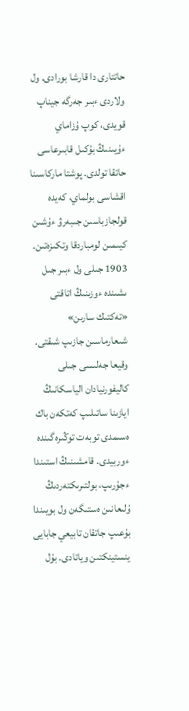حاتتارى دا قارشا بورادى. ول ولاردى ءبىر جەرگە جيناپ قويدى، كوپ ۇزاماي ءۇيىنىڭ بۇكىل قابىرعاسى حاتقا تولدى. پوشتا ماركاسىنا اقشاسى بولماي، كەيدە قولجازباسىن جىبەرۋ ءۇشىن كيىمىن لومباردقا وتكىزەتىن.
1903 جىلى ول ءبىر جىل ىشىندە ءوزىنىڭ اتاقتى «تەكتىك سارىن» شىعارماسىن جازىپ شىقتى. وقيعا جەلىسى جىلى كاليفورنيادان الياسكانىڭ ايازىنا ساتىلىپ كەتكەن باك ەسىمدى توبەت توڭىرەگىندە ءوربيدى. قامشىنىڭ استىندا ءجۇرىپ، بولتىرىكتەردىڭ ۇلىعانىن ەستىگەن ول بويىندا بۇعىپ جاتقان تابيعي جابايى ينستينكتىن وياتادى. بۇل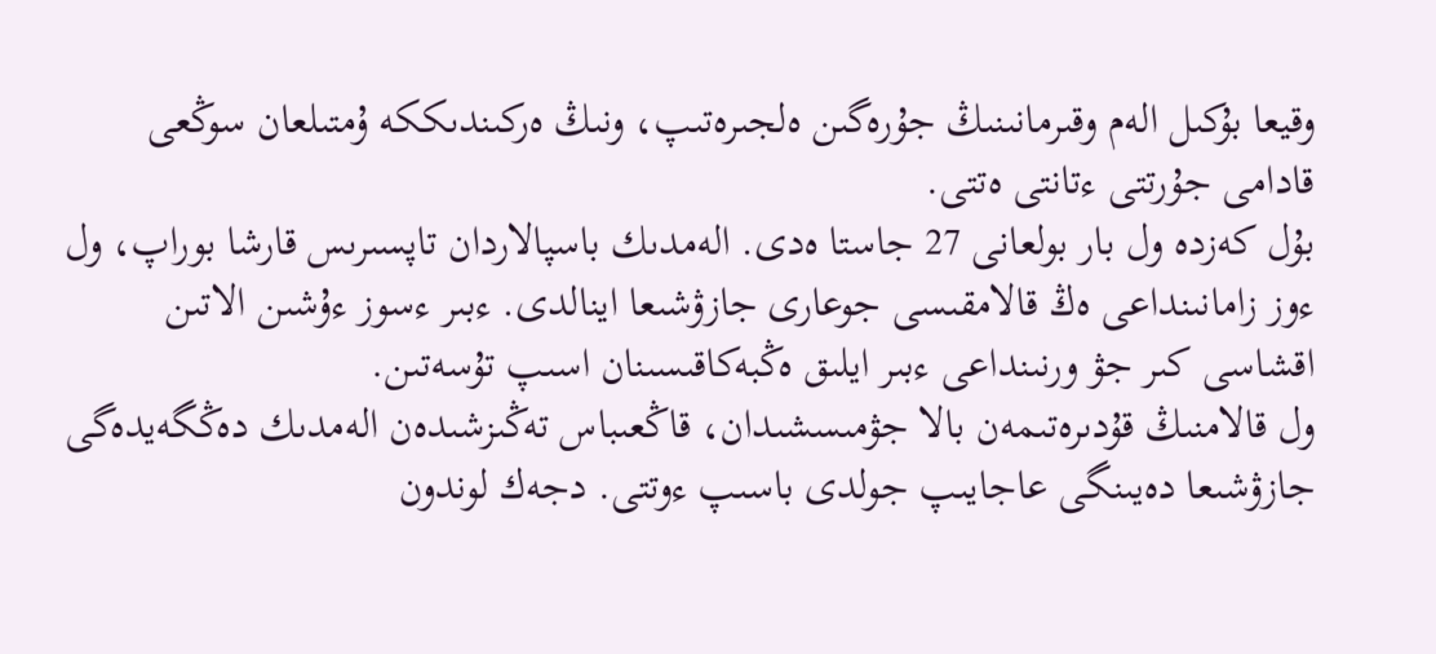وقيعا بۇكىل الەم وقىرمانىنىڭ جۇرەگىن ەلجىرەتىپ، ونىڭ ەركىندىككە ۇمتىلعان سوڭعى قادامى جۇرتتى ءتانتى ەتتى.
بۇل كەزدە ول بار بولعانى 27 جاستا ەدى. الەمدىك باسپالاردان تاپسىرىس قارشا بوراپ، ول ءوز زامانىنداعى ەڭ قالامقىسى جوعارى جازۋشىعا اينالدى. ءبىر ءسوز ءۇشىن الاتىن اقشاسى كىر جۋ ورنىنداعى ءبىر ايلىق ەڭبەكاقىسىنان اسىپ تۇسەتىن.
ول قالامنىڭ قۇدىرەتىمەن بالا جۋمىسشىدان، قاڭعىباس تەڭىزشىدەن الەمدىك دەڭگەيدەگى جازۋشىعا دەيىنگى عاجايىپ جولدى باسىپ ءوتتى. دجەك لوندون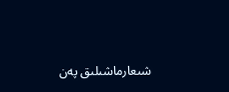شىعارماشىلىق پەن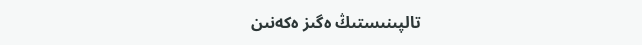تالپىنىستىڭ ەگىز ەكەنىن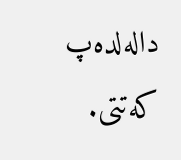دالەلدەپ كەتتى.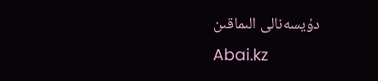دۇيسەنالى الىماقىن
Abai.kz